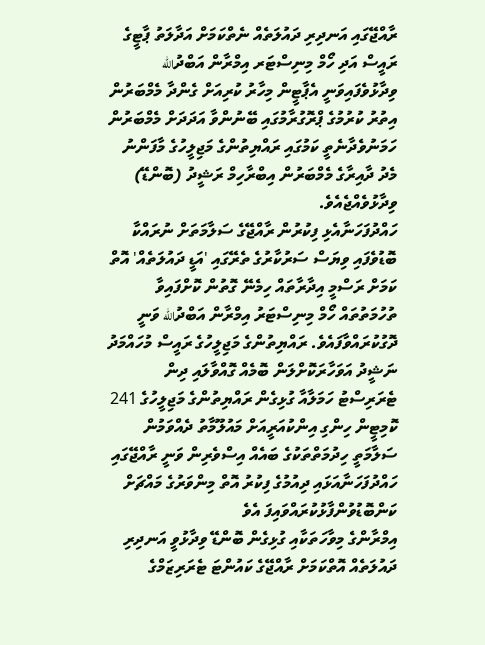ރާއްޖޭގައި އަނދިރި ދައުލަތެއް ނެތްކަމަށް އަދާލަތު ޕާޓީގެ ރައީސް އަދި ހޯމް މިނިސްޓަރ އިމްރާން އަބްދުالله ވިދާޅުވެފައިވަނީ އެޕާޓީން މިހާރު ކުރިއަށް ގެންދާ މެމްބަރުން އިތުރު ކުރުމުގެ ޕްރޮގުރާމުގައި ބޭނުންވާ އަދަދަށް މެމްބަރުން ހަމަނުވެދާނެތީ ކަމުގައި ރައްޔިތުންގެ މަޖިލީހުގެ މާފަންނު މެދު ދާއިރާގެ މެމްބަރުން އިބްރާހިމް ރަޝީދު (ބޮންޑޭ) ވިދާޅުވެއްޖެއެވެ.
ހައްދުފަހަނާއެޅި ފިކުރުން ރާއްޖޭގެ ސަލާމަތަށް ނުރައްކާ ބޮޑުވެފައި ވިޔަސް ސަރުކާރުގެ ތެރޭގައި 'އަޑީ ދައުލަތެއް' އޮތް ކަމަށް ރަސްމީ އިދާރާތައް ހިމެނޭ ގޮތުން ކޮށްފައިވާ ތުހުމަތުތައް ހޯމް މިނިސްޓަރު އިމްރާން އަބްދުالله ވަނީ ދޮގުކުރައްވާފައެވެ. ރައްޔިތުންގެ މަޖިލީހުގެ ރައީސް މުހައްމަދު ނަޝީދު އަވަހާރަކޮށްލަން ބޮމެއް ގޮއްވާލައި ދިން ޓެރަރިސްޓު ހަމަލާއާ ގުޅިގެން ރައްޔިތުންގެ މަޖިލީހުގެ 241 ކޮމިޓީން ހިންގި އިންކުއަރީއަށް މައުލޫމާތު ދެއްވަމުން ސަލާމަތީ ހިދުމަތްތަކުގެ ބައެއް އިސްވެރިން ވަނީ ރާއްޖޭގައި ހައްދުފަހަނާއަޅައި ދިއުމުގެ ފިކުރު އޮތް މިންވަރުގެ މައްޗަށް ކަންބޮޑުވުންފާޅުކުރައްވައިފަ އެވެ
އިމްރާންގެ މިވާހަތަކާއި ގުޅިގެން ބޮންޑޭ ވިދާޅުވީ އަނދިރި ދައުލަތެއް އޮތްކަމަށް ރާއްޖޭގެ ކައުންޓަ ޓެރަރިޒަމްގެ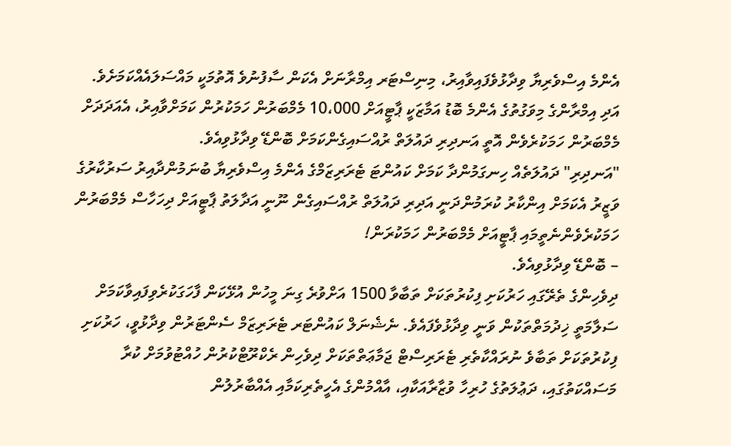އެންމެ އިސްވެރިޔާ ވިދާޅުވެފައިވާއިރު، މިނިސްޓަރ އިމްރާނަށް އެކަން ސާފުނުވެ އޮތުމަކީ މައްސަލައެއްކަމަށެވެ. އަދި އިމްރާންގެ މިވަގުތުގެ އެންމެ ބޮޑު އަމާޒަކީ ޕާޓީއަށް 10،000 މެމްބަރުން ހަމަކުރުން ކަމަށްވާއިރު، އެއަދަދަށް މެމްބަރުން ހަމަކުރެވެން އޮތީ އަނދިރި ދައުލަތް ރުއްސައިގެންކަމަށް ބޮންޑޭ ވިދާޅުވިއެވެ.
"އަނދިރި" ދައުލަތެއް ހިނގަމުންދާ ކަމަށް ކައުންޓަ ޓެރަރިޒަމްގެ އެންމެ އިސްވެރިޔާ ބުނަމުންދާއިރު ސަރުކާރުގެ ވަޒީރު އެކަމަށް އިންކާރު ކުރަމުންދަނީ އަދިރި ދައުލަތް ރުއްސައިގެން ނޫނީ އަދާލަތު ޕާޓީއަށް ދިހަހާސް މެމްބަރުން ހަމަކުރެވެންނެތީމައި ޕާޓީއަށް މެމްބަރުން ހަމަކުރަން!
– ބޮންޑޭ ވިދާޅުވިއެވެ.
ދިވެހިންގެ ތެރޭގައި ހަރުކަށި ފިކުރުތަކަށް ތަބާވާ 1500 އަށްވުރެ ގިނަ މީހުން އުޅޭކަން ފާހަގަކުރެވިފައިވާކަމަށް ސަލާމަތީ ޚިދުމަތްތަކުން ވަނީ ވިދާޅުވެފައެވެ. ނެޝެނަލް ކައުންޓަރ ޓެރަރިޒަމް ސެންޓަރުން ވިދާޅުވީ، ހަރުކަށި ފިކުރުތަކަށް ތަބާވެ ނުރައްކާތެރި ޓެރަރިސްޓް ޖަމާޢަތްތަކަށް ދިވެހިން ރެކްރޫޓްކުރުން ހުއްޓުވުމަށް ކުރާ މަސައްކަތުގައި، ދަޢުލަތުގެ ހުރިހާ ވުޒާރާއަކާއި، އާއްމުންގެ އެހީތެރިކަމާއި އެއްބާރުލުން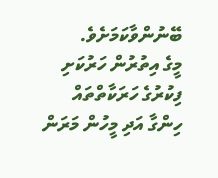ބޭނުންވާކަމަށެވެ.
މީގެ އިތުރުން ހަރުކަށި ފިކުރުގެ ހަރަކާތްތައް ހިންގާ އަދި މީހުން މަރަން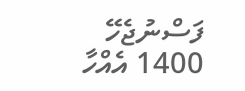ފަސްނުޖެހޭ 1400 އެއްހާ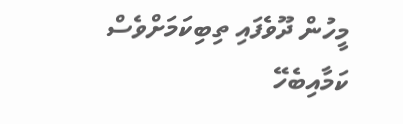މީހުން ދޫވެފައި ތިބިކަމަށްވެސް ކަމާއިބެހޭ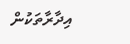އިދާރާތަކުން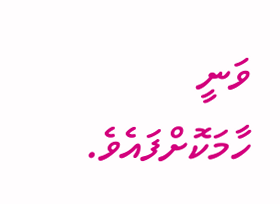ވަނީ ހާމަކޮށްފައެވެ.